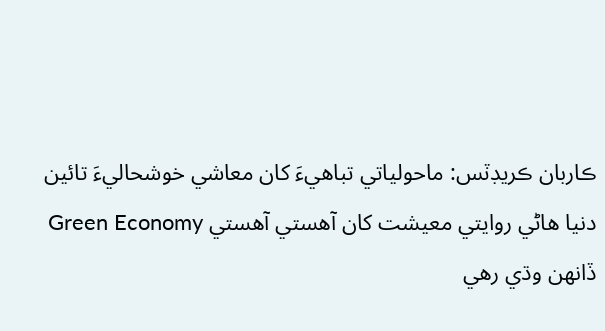ڪاربان ڪريڊٽس: ماحولياتي تباهيءَ کان معاشي خوشحاليءَ تائين
دنيا هاڻي روايتي معيشت کان آهستي آهستي Green Economy ڏانهن وڌي رهي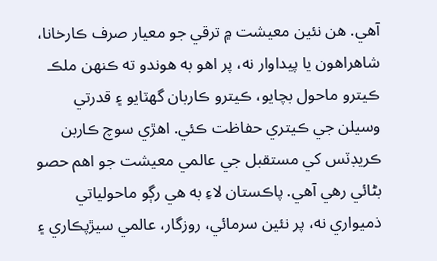آهي. هن نئين معيشت ۾ ترقي جو معيار صرف ڪارخانا، شاهراهون يا پيداوار نه، پر اهو به هوندو ته ڪنهن ملڪ ڪيترو ماحول بچايو، ڪيترو ڪاربان گهٽايو ۽ قدرتي وسيلن جي ڪيتري حفاظت ڪئي. اهڙي سوچ ڪاربن ڪريڊٽس کي مستقبل جي عالمي معيشت جو اهم حصو بڻائي رهي آهي. پاڪستان لاءِ به هي رڳو ماحولياتي ذميواري نه، پر نئين سرمائي، روزگار، عالمي سيڙپڪاري ۽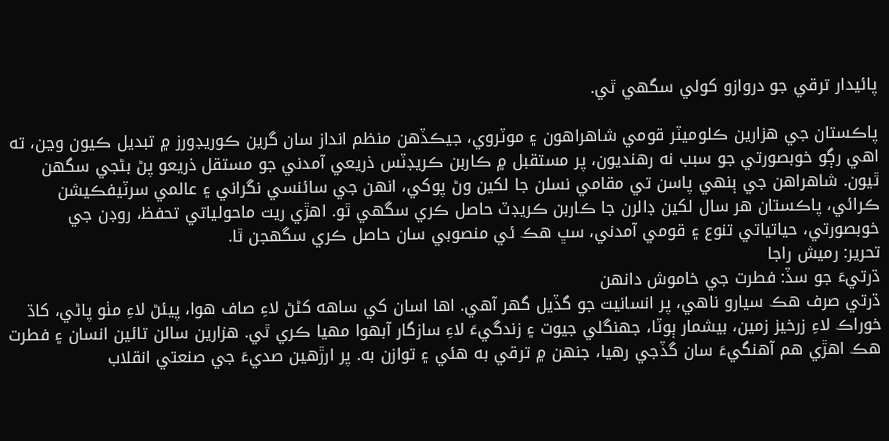پائيدار ترقي جو دروازو کولي سگهي ٿي.

پاڪستان جي هزارين ڪلوميٽر قومي شاهراهون ۽ موٽروي، جيڪڏهن منظم انداز سان گرين ڪوريڊورز ۾ تبديل ڪيون وڃن، ته اهي رڳو خوبصورتي جو سبب نه رهنديون، پر مستقبل ۾ ڪاربن ڪريڊٽس ذريعي آمدني جو مستقل ذريعو پڻ بڻجي سگهن ٿيون. شاهراهن جي ٻنهي پاسن تي مقامي نسلن جا لکين وڻ پوکي، انهن جي سائنسي نگراني ۽ عالمي سرٽيفڪيشن ڪرائي، پاڪستان هر سال لکين ڊالرن جا ڪاربن ڪريڊٽ حاصل ڪري سگهي ٿو. اهڙي ريت ماحولياتي تحفظ، روڊن جي خوبصورتي، حياتياتي تنوع ۽ قومي آمدني، سڀ هڪ ئي منصوبي سان حاصل ڪري سگهجن ٿا.
تحرير: رميش راجا
ڌرتيءَ جو سڏ: فطرت جي خاموش دانهن
ڌرتي صرف هڪ سيارو ناهي، پر انسانيت جو گڏيل گهر آهي. اها اسان کي ساهه کڻڻ لاءِ صاف هوا، پيئڻ لاءِ مٺو پاڻي، کاڌ خوراڪ لاءِ زرخيز زمين، بيشمار ٻوٽا، جهنگلي جيوت ۽ زندگيءَ لاءِ سازگار آبهوا مهيا ڪري ٿي. هزارين سالن تائين انسان ۽ فطرت هڪ اهڙي هم آهنگيءَ سان گڏجي رهيا، جنهن ۾ ترقي به هئي ۽ توازن به. پر ارڙهين صديءَ جي صنعتي انقلاب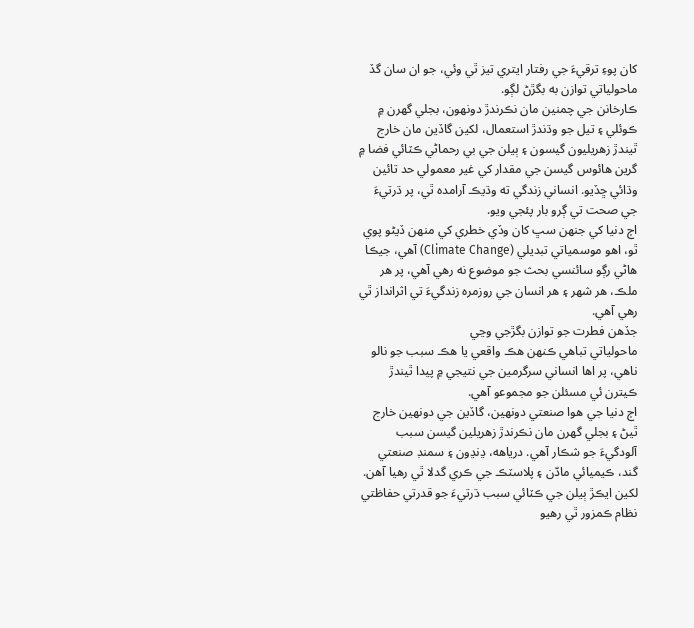کان پوءِ ترقيءَ جي رفتار ايتري تيز ٿي وئي، جو ان سان گڏ ماحولياتي توازن به بگڙڻ لڳو.
ڪارخانن جي چمنين مان نڪرندڙ دونهون، بجلي گهرن ۾ ڪوئلي ۽ تيل جو وڌندڙ استعمال، لکين گاڏين مان خارج ٿيندڙ زهريليون گيسون ۽ ٻيلن جي بي رحماڻي ڪٽائي فضا ۾ گرين هائوس گيسن جي مقدار کي غير معمولي حد تائين وڌائي ڇڏيو. انساني زندگي ته وڌيڪ آرامده ٿي، پر ڌرتيءَ جي صحت تي ڳرو بار پئجي ويو.
اڄ دنيا کي جنهن سڀ کان وڏي خطري کي منهن ڏيڻو پوي ٿو، اهو موسمياتي تبديلي (Climate Change) آهي، جيڪا هاڻي رڳو سائنسي بحث جو موضوع نه رهي آهي، پر هر ملڪ، هر شهر ۽ هر انسان جي روزمره زندگيءَ تي اثرانداز ٿي رهي آهي.
جڏهن فطرت جو توازن بگڙجي وڃي
ماحولياتي تباهي ڪنهن هڪ واقعي يا هڪ سبب جو نالو ناهي، پر اها انساني سرگرمين جي نتيجي ۾ پيدا ٿيندڙ ڪيترن ئي مسئلن جو مجموعو آهي.
اڄ دنيا جي هوا صنعتي دونهين، گاڏين جي دونھين خارج ٿيڻ ۽ بجلي گهرن مان نڪرندڙ زهريلين گيسن سبب آلودگيءَ جو شڪار آهي. درياهه، ڍنڍون ۽ سمنڊ صنعتي گند، ڪيميائي مادّن ۽ پلاسٽڪ جي ڪري گدلا ٿي رهيا آهن. لکين ايڪڙ ٻيلن جي ڪٽائي سبب ڌرتيءَ جو قدرتي حفاظتي نظام ڪمزور ٿي رهيو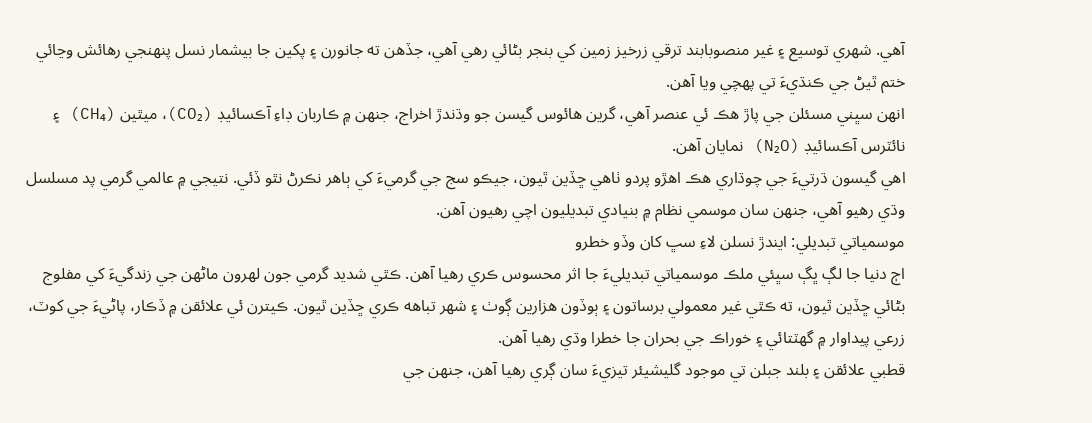آهي. شهري توسيع ۽ غير منصوبابند ترقي زرخيز زمين کي بنجر بڻائي رهي آهي، جڏهن ته جانورن ۽ پکين جا بيشمار نسل پنهنجي رهائش وڃائي ختم ٿيڻ جي ڪنڌيءَ تي پهچي ويا آهن.
انهن سڀني مسئلن جي پاڙ هڪ ئي عنصر آهي، گرين هائوس گيسن جو وڌندڙ اخراج، جنهن ۾ ڪاربان ڊاءِ آڪسائيڊ (CO₂)، ميٿين (CH₄) ۽ نائٽرس آڪسائيڊ (N₂O) نمايان آهن.
اهي گيسون ڌرتيءَ جي چوڌاري هڪ اهڙو پردو ٺاهي ڇڏين ٿيون، جيڪو سج جي گرميءَ کي ٻاهر نڪرڻ نٿو ڏئي. نتيجي ۾ عالمي گرمي پد مسلسل وڌي رهيو آهي، جنهن سان موسمي نظام ۾ بنيادي تبديليون اچي رهيون آهن.
موسمياتي تبديلي: ايندڙ نسلن لاءِ سڀ کان وڏو خطرو
اڄ دنيا جا لڳ ڀڳ سڀئي ملڪ موسمياتي تبديليءَ جا اثر محسوس ڪري رهيا آهن. ڪٿي شديد گرمي جون لهرون ماڻهن جي زندگيءَ کي مفلوج بڻائي ڇڏين ٿيون، ته ڪٿي غير معمولي برساتون ۽ ٻوڏون هزارين ڳوٺ ۽ شهر تباهه ڪري ڇڏين ٿيون. ڪيترن ئي علائقن ۾ ڏڪار، پاڻيءَ جي کوٽ، زرعي پيداوار ۾ گهٽتائي ۽ خوراڪ جي بحران جا خطرا وڌي رهيا آهن.
قطبي علائقن ۽ بلند جبلن تي موجود گليشيئر تيزيءَ سان ڳري رهيا آهن، جنهن جي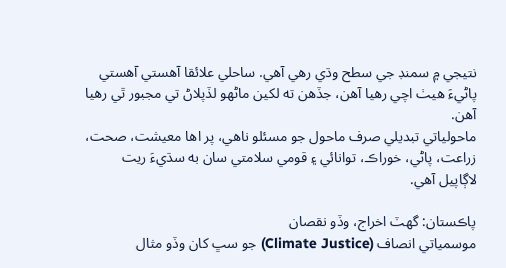نتيجي ۾ سمنڊ جي سطح وڌي رهي آهي. ساحلي علائقا آهستي آهستي پاڻيءَ هيٺ اچي رهيا آهن، جڏهن ته لکين ماڻهو لڏپلاڻ تي مجبور ٿي رهيا آهن.
ماحولياتي تبديلي صرف ماحول جو مسئلو ناهي، پر اها معيشت، صحت، زراعت، پاڻي، خوراڪ، توانائي ۽ قومي سلامتي سان به سڌيءَ ريت لاڳاپيل آهي.

پاڪستان: گهٽ اخراج، وڏو نقصان
موسمياتي انصاف (Climate Justice) جو سڀ کان وڏو مثال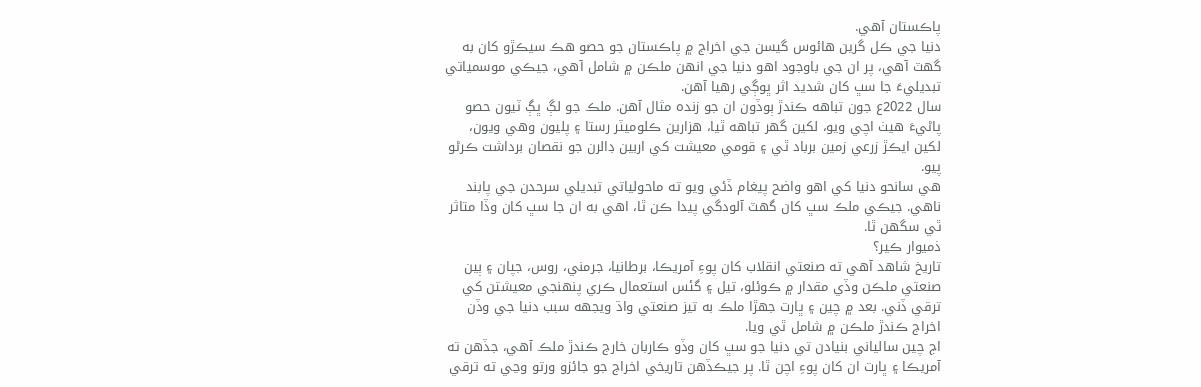پاڪستان آهي.
دنيا جي ڪل گرين هائوس گيسن جي اخراج ۾ پاڪستان جو حصو هڪ سيڪڙو کان به گهٽ آهي، پر ان جي باوجود اهو دنيا جي انهن ملڪن ۾ شامل آهي، جيڪي موسمياتي تبديليءَ جا سڀ کان شديد اثر ڀوڳي رهيا آهن.
سال 2022ع جون تباهه ڪندڙ ٻوڏون ان جو زنده مثال آهن. ملڪ جو لڳ ڀڳ ٽيون حصو پاڻيءَ هيٺ اچي ويو، لکين گهر تباهه ٿيا، هزارين ڪلوميٽر رستا ۽ پليون وهي ويون، لکين ايڪڙ زرعي زمين برباد ٿي ۽ قومي معيشت کي اربين ڊالرن جو نقصان برداشت ڪرڻو پيو.
هي سانحو دنيا کي اهو واضح پيغام ڏئي ويو ته ماحولياتي تبديلي سرحدن جي پابند ناهي. جيڪي ملڪ سڀ کان گهٽ آلودگي پيدا ڪن ٿا، اهي به ان جا سڀ کان وڏا متاثر ٿي سگهن ٿا.
ذميوار ڪير؟
تاريخ شاهد آهي ته صنعتي انقلاب کان پوءِ آمريڪا، برطانيا، جرمني، روس، جپان ۽ ٻين صنعتي ملڪن وڏي مقدار ۾ ڪوئلو، تيل ۽ گئس استعمال ڪري پنهنجي معيشتن کي ترقي ڏني. بعد ۾ چين ۽ ڀارت جهڙا ملڪ به تيز صنعتي واڌ ويجهه سبب دنيا جي وڏن اخراج ڪندڙ ملڪن ۾ شامل ٿي ويا.
اڄ چين سالياني بنيادن تي دنيا جو سڀ کان وڏو ڪاربان خارج ڪندڙ ملڪ آهي، جڏهن ته آمريڪا ۽ ڀارت ان کان پوءِ اچن ٿا. پر جيڪڏهن تاريخي اخراج جو جائزو ورتو وڃي ته ترقي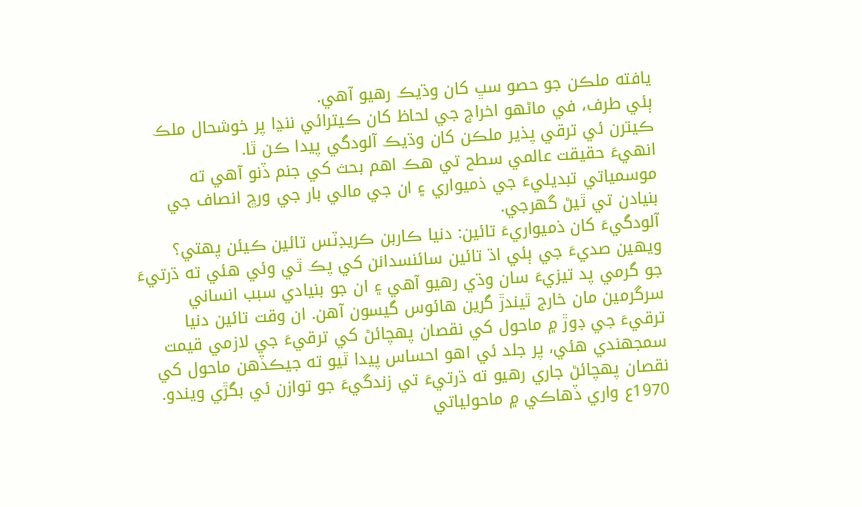يافته ملڪن جو حصو سڀ کان وڌيڪ رهيو آهي.
ٻئي طرف، في ماڻهو اخراج جي لحاظ کان ڪيترائي ننڍا پر خوشحال ملڪ ڪيترن ئي ترقي پذير ملڪن کان وڌيڪ آلودگي پيدا ڪن ٿا.
انهيءَ حقيقت عالمي سطح تي هڪ اهم بحث کي جنم ڏنو آهي ته موسمياتي تبديليءَ جي ذميواري ۽ ان جي مالي بار جي ورڇ انصاف جي بنيادن تي ٿيڻ گهرجي.
آلودگيءَ کان ذميواريءَ تائين: دنيا ڪاربن ڪريڊٽس تائين ڪيئن پهتي؟
ويهين صديءَ جي ٻئي اڌ تائين سائنسدانن کي پڪ ٿي وئي هئي ته ڌرتيءَ جو گرمي پد تيزيءَ سان وڌي رهيو آهي ۽ ان جو بنيادي سبب انساني سرگرمين مان خارج ٿيندڙ گرين هائوس گيسون آهن. ان وقت تائين دنيا ترقيءَ جي ڊوڙ ۾ ماحول کي نقصان پهچائڻ کي ترقيءَ جي لازمي قيمت سمجهندي هئي، پر جلد ئي اهو احساس پيدا ٿيو ته جيڪڏهن ماحول کي نقصان پهچائڻ جاري رهيو ته ڌرتيءَ تي زندگيءَ جو توازن ئي بگڙي ويندو.
1970ع واري ڏهاڪي ۾ ماحولياتي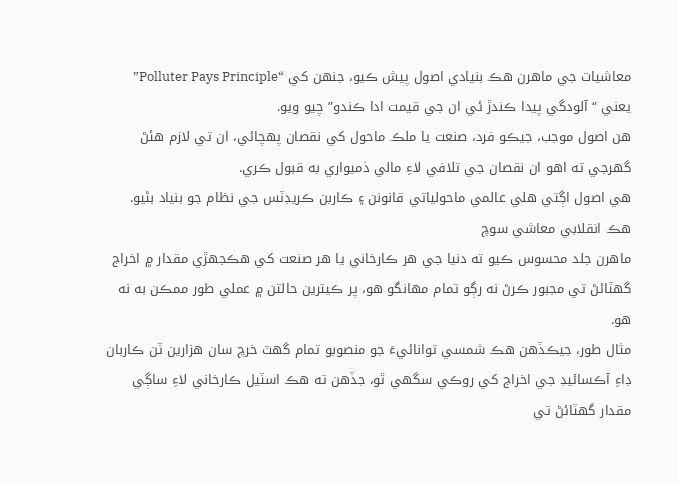معاشيات جي ماهرن هڪ بنيادي اصول پيش ڪيو، جنهن کي “Polluter Pays Principle” يعني “آلودگي پيدا ڪندڙ ئي ان جي قيمت ادا ڪندو” چيو ويو.
هن اصول موجب، جيڪو فرد، صنعت يا ملڪ ماحول کي نقصان پهچائي، ان تي لازم هئڻ گهرجي ته اهو ان نقصان جي تلافي لاءِ مالي ذميواري به قبول ڪري.
هي اصول اڳتي هلي عالمي ماحولياتي قانونن ۽ ڪاربن ڪريڊٽس جي نظام جو بنياد بڻيو.
هڪ انقلابي معاشي سوچ
ماهرن جلد محسوس ڪيو ته دنيا جي هر ڪارخاني يا هر صنعت کي هڪجهڙي مقدار ۾ اخراج گهٽائڻ تي مجبور ڪرڻ نه رڳو تمام مهانگو هو، پر ڪيترين حالتن ۾ عملي طور ممڪن به نه هو.
مثال طور، جيڪڏهن هڪ شمسي توانائيءَ جو منصوبو تمام گهٽ خرچ سان هزارين ٽن ڪاربان ڊاءِ آڪسائيڊ جي اخراج کي روڪي سگهي ٿو، جڏهن ته هڪ اسٽيل ڪارخاني لاءِ ساڳي مقدار گهٽائڻ تي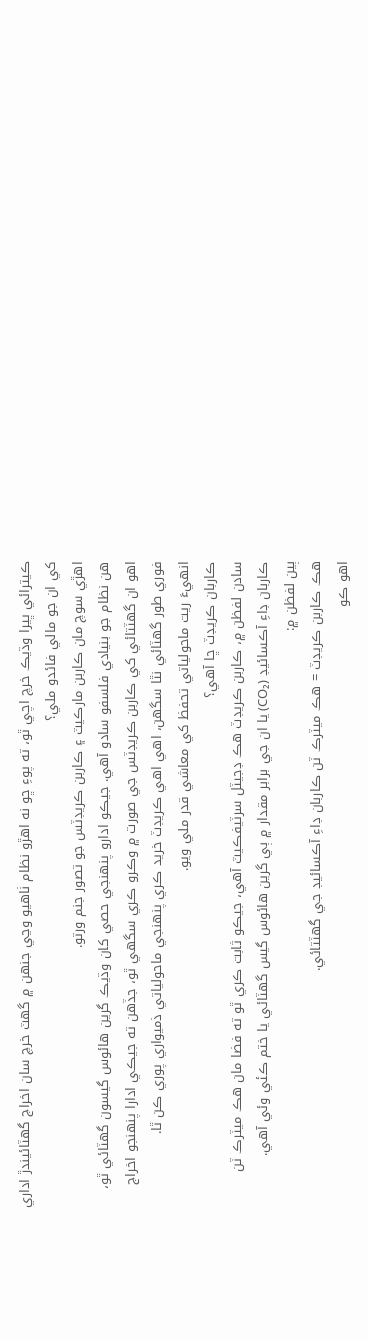ڪيترائي ڀيرا وڌيڪ خرچ اچي ٿو، ته پوءِ ڇو نه اهڙو نظام ٺاهيو وڃي جنهن ۾ گهٽ خرچ سان اخراج گهٽائيندڙ اداري کي ان جو مالي فائدو ملي؟
اهڙي سوچ مان ڪاربن مارڪيٽ ۽ ڪاربن ڪريڊٽس جو تصور جنم ورتو.
هن نظام جو بنيادي فلسفو سادو آهي. جيڪو ادارو پنهنجي حصي کان وڌيڪ گرين هائوس گيسون گهٽائي ٿو، اهو ان گهٽتائي کي ڪاربن ڪريڊٽس جي صورت ۾ وڪرو ڪري سگهي ٿو، جڏهن ته جيڪي ادارا پنهنجو اخراج فوري طور گهٽائي نٿا سگهن، اهي اهي ڪريڊٽ خريد ڪري پنهنجي ماحولياتي ذميواري پوري ڪن ٿا.
انهيءَ ريت ماحولياتي تحفظ کي معاشي قدر ملي ويو.
ڪاربان ڪريڊٽ ڇا آهي؟
سادن لفظن ۾، ڪاربن ڪريڊٽ هڪ ڊجيٽل سرٽيفڪيٽ آهي، جيڪو ثابت ڪري ٿو ته فضا مان هڪ ميٽرڪ ٽن ڪاربان ڊاءِ آڪسائيڊ (CO₂) يا ان جي برابر مقدار ۾ ٻي گرين هائوس گيس گهٽائي يا ختم ڪئي وئي آهي.
ٻين لفظن ۾:
هڪ ڪاربن ڪريڊٽ = هڪ ميٽرڪ ٽن ڪاربان ڊاءِ آڪسائيڊ جي گهٽتائي.
اهو ڪو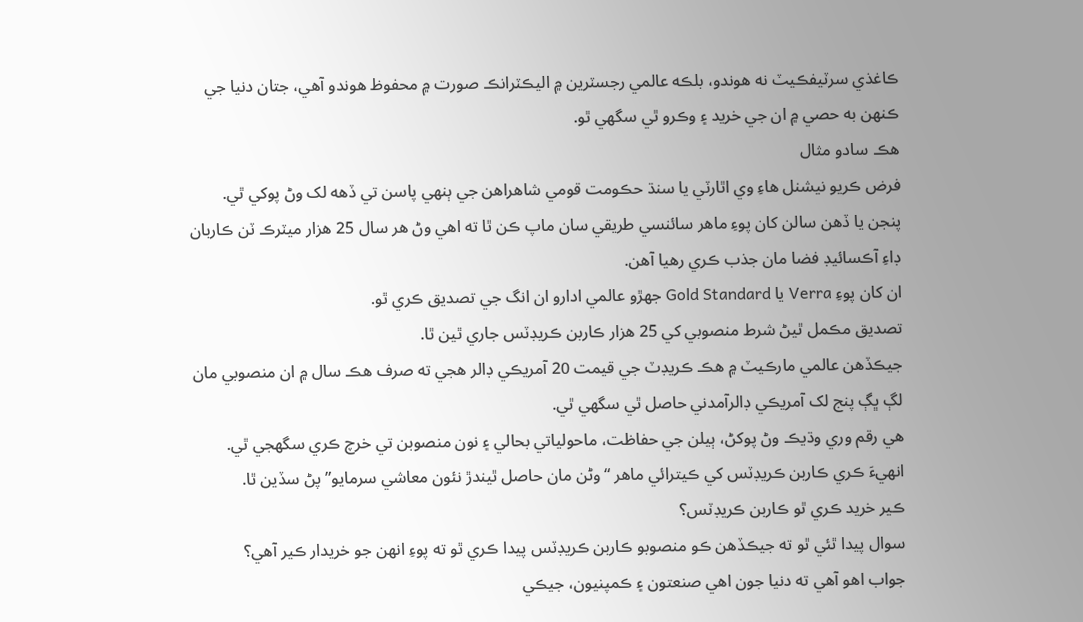ڪاغذي سرٽيفڪيٽ نه هوندو، بلڪه عالمي رجسٽرين ۾ اليڪٽرانڪ صورت ۾ محفوظ هوندو آهي، جتان دنيا جي ڪنهن به حصي ۾ ان جي خريد ۽ وڪرو ٿي سگهي ٿو.
هڪ سادو مثال
فرض ڪريو نيشنل هاءِ وي اٿارٽي يا سنڌ حڪومت قومي شاهراهن جي ٻنهي پاسن تي ڏهه لک وڻ پوکي ٿي.
پنجن يا ڏهن سالن کان پوءِ ماهر سائنسي طريقي سان ماپ ڪن ٿا ته اهي وڻ هر سال 25 هزار ميٽرڪ ٽن ڪاربان ڊاءِ آڪسائيڊ فضا مان جذب ڪري رهيا آهن.
ان کان پوءِ Verra يا Gold Standard جهڙو عالمي ادارو ان انگ جي تصديق ڪري ٿو.
تصديق مڪمل ٿيڻ شرط منصوبي کي 25 هزار ڪاربن ڪريڊٽس جاري ٿين ٿا.
جيڪڏهن عالمي مارڪيٽ ۾ هڪ ڪريڊٽ جي قيمت 20 آمريڪي ڊالر هجي ته صرف هڪ سال ۾ ان منصوبي مان لڳ ڀڳ پنج لک آمريڪي ڊالرآمدني حاصل ٿي سگهي ٿي.
هي رقم وري وڌيڪ وڻ پوکڻ، ٻيلن جي حفاظت، ماحولياتي بحالي ۽ نون منصوبن تي خرچ ڪري سگهجي ٿي.
انهيءَ ڪري ڪاربن ڪريڊٽس کي ڪيترائي ماهر “وڻن مان حاصل ٿيندڙ نئون معاشي سرمايو” پڻ سڏين ٿا.
ڪير خريد ڪري ٿو ڪاربن ڪريڊٽس؟
سوال پيدا ٿئي ٿو ته جيڪڏهن ڪو منصوبو ڪاربن ڪريڊٽس پيدا ڪري ٿو ته پوءِ انهن جو خريدار ڪير آهي؟
جواب اهو آهي ته دنيا جون اهي صنعتون ۽ ڪمپنيون، جيڪي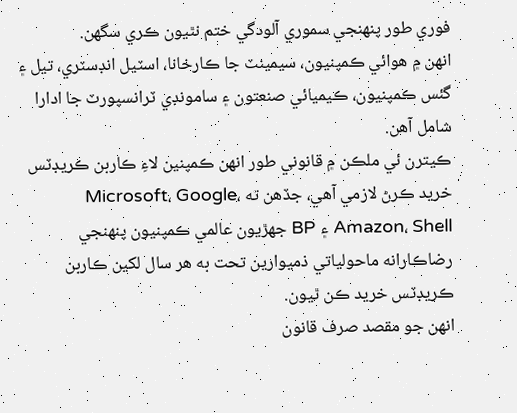فوري طور پنهنجي سموري آلودگي ختم نٿيون ڪري سگهن.
انهن ۾ هوائي ڪمپنيون، سيمينٽ جا ڪارخانا، اسٽيل انڊسٽري، تيل ۽ گئس ڪمپنيون، ڪيميائي صنعتون ۽ سامونڊي ٽرانسپورٽ جا ادارا شامل آهن.
ڪيترن ئي ملڪن ۾ قانوني طور انهن ڪمپنين لاءِ ڪاربن ڪريڊٽس خريد ڪرڻ لازمي آهي، جڏهن ته Microsoft، Google، Amazon، Shell ۽ BP جهڙيون عالمي ڪمپنيون پنهنجي رضاڪارانه ماحولياتي ذميوارين تحت به هر سال لکين ڪاربن ڪريڊٽس خريد ڪن ٿيون.
انهن جو مقصد صرف قانون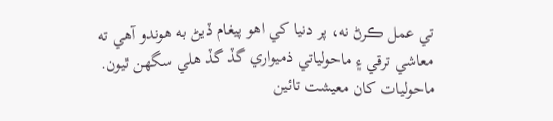تي عمل ڪرڻ نه، پر دنيا کي اهو پيغام ڏيڻ به هوندو آهي ته معاشي ترقي ۽ ماحولياتي ذميواري گڏ گڏ هلي سگهن ٿيون.
ماحوليات کان معيشت تائين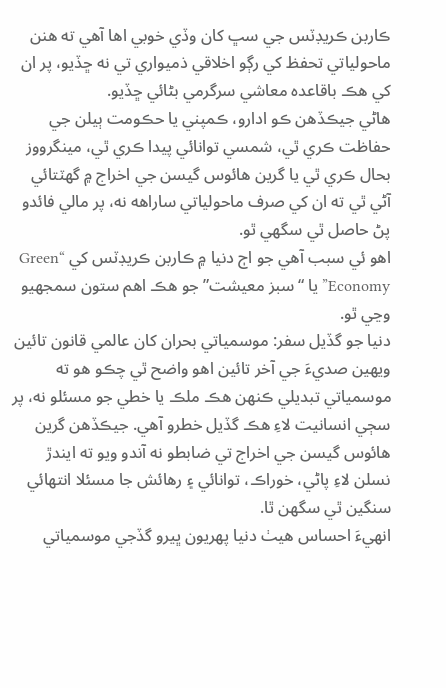ڪاربن ڪريڊٽس جي سڀ کان وڏي خوبي اها آهي ته هنن ماحولياتي تحفظ کي رڳو اخلاقي ذميواري تي نه ڇڏيو، پر ان کي هڪ باقاعده معاشي سرگرمي بڻائي ڇڏيو.
هاڻي جيڪڏهن ڪو ادارو، ڪمپني يا حڪومت ٻيلن جي حفاظت ڪري ٿي، شمسي توانائي پيدا ڪري ٿي، مينگرووز بحال ڪري ٿي يا گرين هائوس گيسن جي اخراج ۾ گهٽتائي آڻي ٿي ته ان کي صرف ماحولياتي ساراهه نه، پر مالي فائدو پڻ حاصل ٿي سگهي ٿو.
اهو ئي سبب آهي جو اڄ دنيا ۾ ڪاربن ڪريڊٽس کي “Green Economy” يا “سبز معيشت” جو هڪ اهم ستون سمجهيو وڃي ٿو.
دنيا جو گڏيل سفر: موسمياتي بحران کان عالمي قانون تائين
ويهين صديءَ جي آخر تائين اهو واضح ٿي چڪو هو ته موسمياتي تبديلي ڪنهن هڪ ملڪ يا خطي جو مسئلو نه، پر سڄي انسانيت لاءِ هڪ گڏيل خطرو آهي. جيڪڏهن گرين هائوس گيسن جي اخراج تي ضابطو نه آندو ويو ته ايندڙ نسلن لاءِ پاڻي، خوراڪ، توانائي ۽ رهائش جا مسئلا انتهائي سنگين ٿي سگهن ٿا.
انهيءَ احساس هيٺ دنيا پهريون ڀيرو گڏجي موسمياتي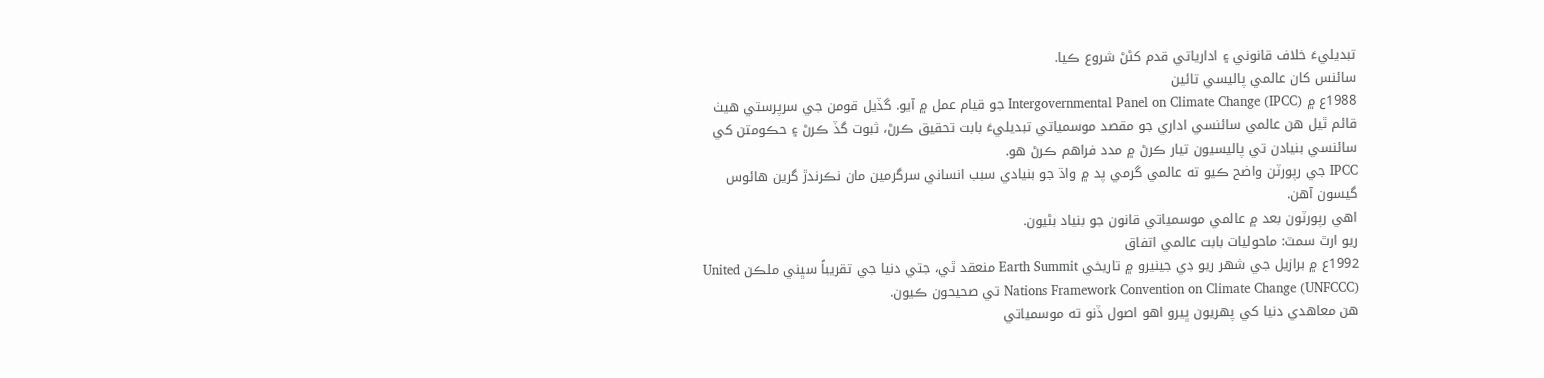تبديليءَ خلاف قانوني ۽ ادارياتي قدم کڻڻ شروع ڪيا.
سائنس کان عالمي پاليسي تائين
1988ع ۾ Intergovernmental Panel on Climate Change (IPCC) جو قيام عمل ۾ آيو. گڏيل قومن جي سرپرستي هيٺ قائم ٿيل هن عالمي سائنسي اداري جو مقصد موسمياتي تبديليءَ بابت تحقيق ڪرڻ، ثبوت گڏ ڪرڻ ۽ حڪومتن کي سائنسي بنيادن تي پاليسيون تيار ڪرڻ ۾ مدد فراهم ڪرڻ هو.
IPCC جي رپورٽن واضح ڪيو ته عالمي گرمي پد ۾ واڌ جو بنيادي سبب انساني سرگرمين مان نڪرندڙ گرين هائوس گيسون آهن.
اهي رپورٽون بعد ۾ عالمي موسمياتي قانون جو بنياد بڻيون.
ريو ارٿ سمٽ: ماحوليات بابت عالمي اتفاق
1992ع ۾ برازيل جي شهر ريو ڊي جينيرو ۾ تاريخي Earth Summit منعقد ٿي، جتي دنيا جي تقريباً سڀني ملڪن United Nations Framework Convention on Climate Change (UNFCCC) تي صحيحون ڪيون.
هن معاهدي دنيا کي پهريون ڀيرو اهو اصول ڏنو ته موسمياتي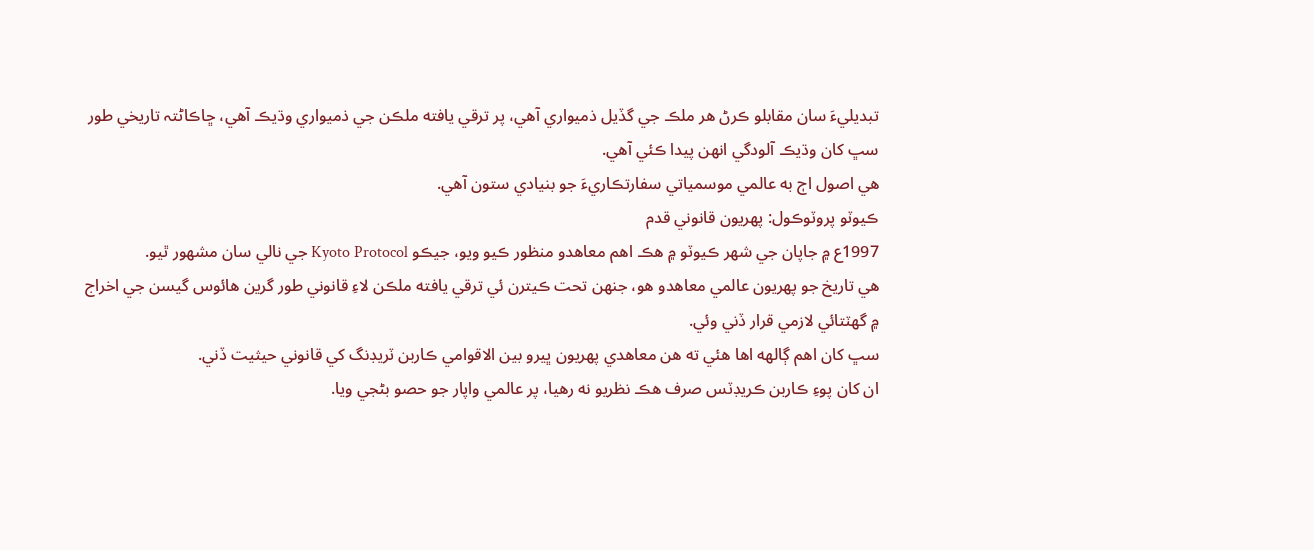تبديليءَ سان مقابلو ڪرڻ هر ملڪ جي گڏيل ذميواري آهي، پر ترقي يافته ملڪن جي ذميواري وڌيڪ آهي، ڇاڪاڻتہ تاريخي طور سڀ کان وڌيڪ آلودگي انهن پيدا ڪئي آهي.
هي اصول اڄ به عالمي موسمياتي سفارتڪاريءَ جو بنيادي ستون آهي.
ڪيوٽو پروٽوڪول: پهريون قانوني قدم
1997ع ۾ جاپان جي شهر ڪيوٽو ۾ هڪ اهم معاهدو منظور ڪيو ويو، جيڪو Kyoto Protocol جي نالي سان مشهور ٿيو.
هي تاريخ جو پهريون عالمي معاهدو هو، جنهن تحت ڪيترن ئي ترقي يافته ملڪن لاءِ قانوني طور گرين هائوس گيسن جي اخراج ۾ گهٽتائي لازمي قرار ڏني وئي.
سڀ کان اهم ڳالهه اها هئي ته هن معاهدي پهريون ڀيرو بين الاقوامي ڪاربن ٽريڊنگ کي قانوني حيثيت ڏني.
ان کان پوءِ ڪاربن ڪريڊٽس صرف هڪ نظريو نه رهيا، پر عالمي واپار جو حصو بڻجي ويا.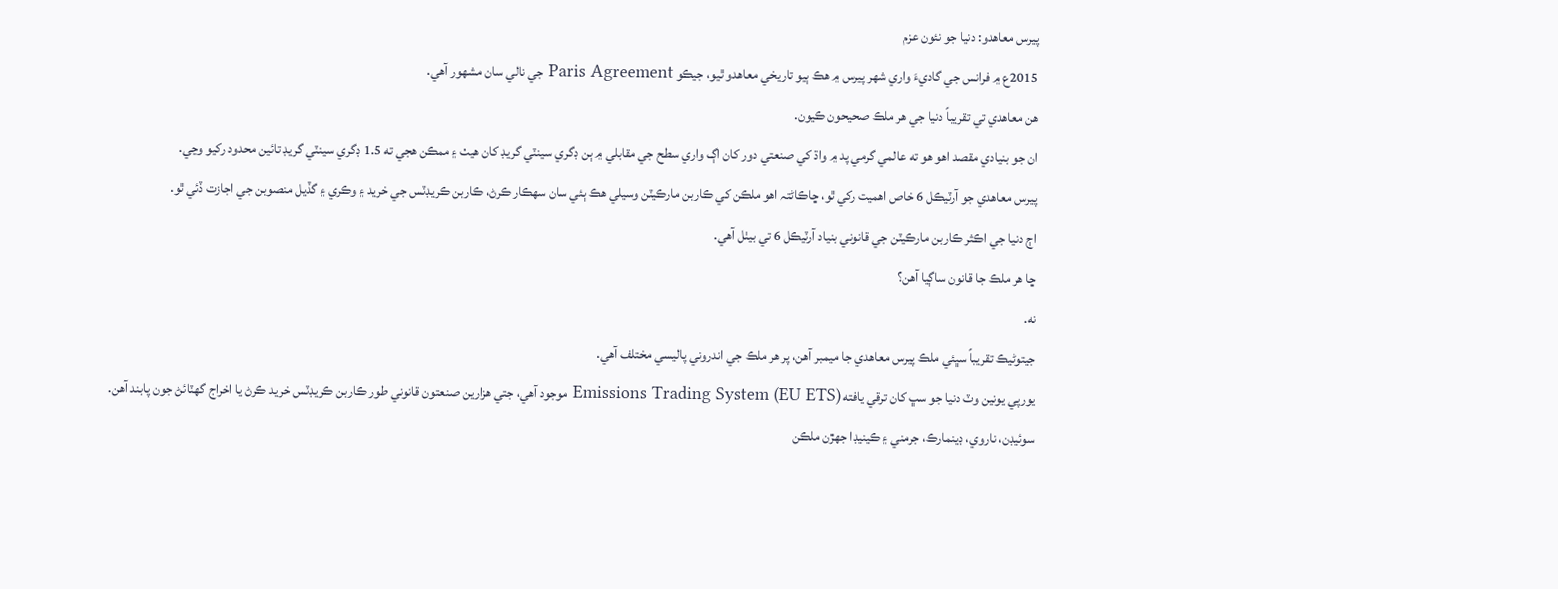پيرس معاهدو: دنيا جو نئون عزم
2015ع ۾ فرانس جي گاديءَ واري شهر پيرس ۾ هڪ ٻيو تاريخي معاهدو ٿيو، جيڪو Paris Agreement جي نالي سان مشهور آهي.
هن معاهدي تي تقريباً دنيا جي هر ملڪ صحيحون ڪيون.
ان جو بنيادي مقصد اهو هو ته عالمي گرمي پد ۾ واڌ کي صنعتي دور کان اڳ واري سطح جي مقابلي ۾ ٻن ڊگري سينٽي گريڊ کان هيٺ ۽ ممڪن هجي ته 1.5 ڊگري سينٽي گريڊ تائين محدود رکيو وڃي.
پيرس معاهدي جو آرٽيڪل 6 خاص اهميت رکي ٿو، ڇاڪاڻتہ اهو ملڪن کي ڪاربن مارڪيٽن وسيلي هڪ ٻئي سان سهڪار ڪرڻ، ڪاربن ڪريڊٽس جي خريد ۽ وڪري ۽ گڏيل منصوبن جي اجازت ڏئي ٿو.
اڄ دنيا جي اڪثر ڪاربن مارڪيٽن جي قانوني بنياد آرٽيڪل 6 تي بيٺل آهي.
ڇا هر ملڪ جا قانون ساڳيا آهن؟
نه.
جيتوڻيڪ تقريباً سڀئي ملڪ پيرس معاهدي جا ميمبر آهن، پر هر ملڪ جي اندروني پاليسي مختلف آهي.
يورپي يونين وٽ دنيا جو سڀ کان ترقي يافته Emissions Trading System (EU ETS) موجود آهي، جتي هزارين صنعتون قانوني طور ڪاربن ڪريڊٽس خريد ڪرڻ يا اخراج گهٽائڻ جون پابند آهن.
سوئيڊن، ناروي، ڊينمارڪ، جرمني ۽ ڪينيڊا جهڙن ملڪن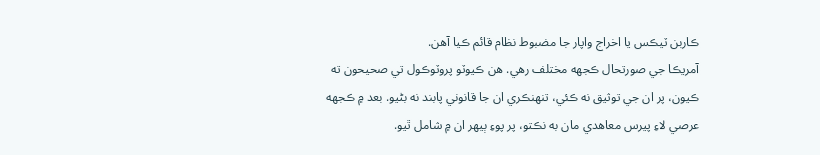ڪاربن ٽيڪس يا اخراج واپار جا مضبوط نظام قائم ڪيا آهن.
آمريڪا جي صورتحال ڪجهه مختلف رهي. هن ڪيوٽو پروٽوڪول تي صحيحون ته ڪيون، پر ان جي توثيق نه ڪئي، تنهنڪري ان جا قانوني پابند نه بڻيو. بعد ۾ ڪجهه عرصي لاءِ پيرس معاهدي مان به نڪتو، پر پوءِ ٻيهر ان ۾ شامل ٿيو.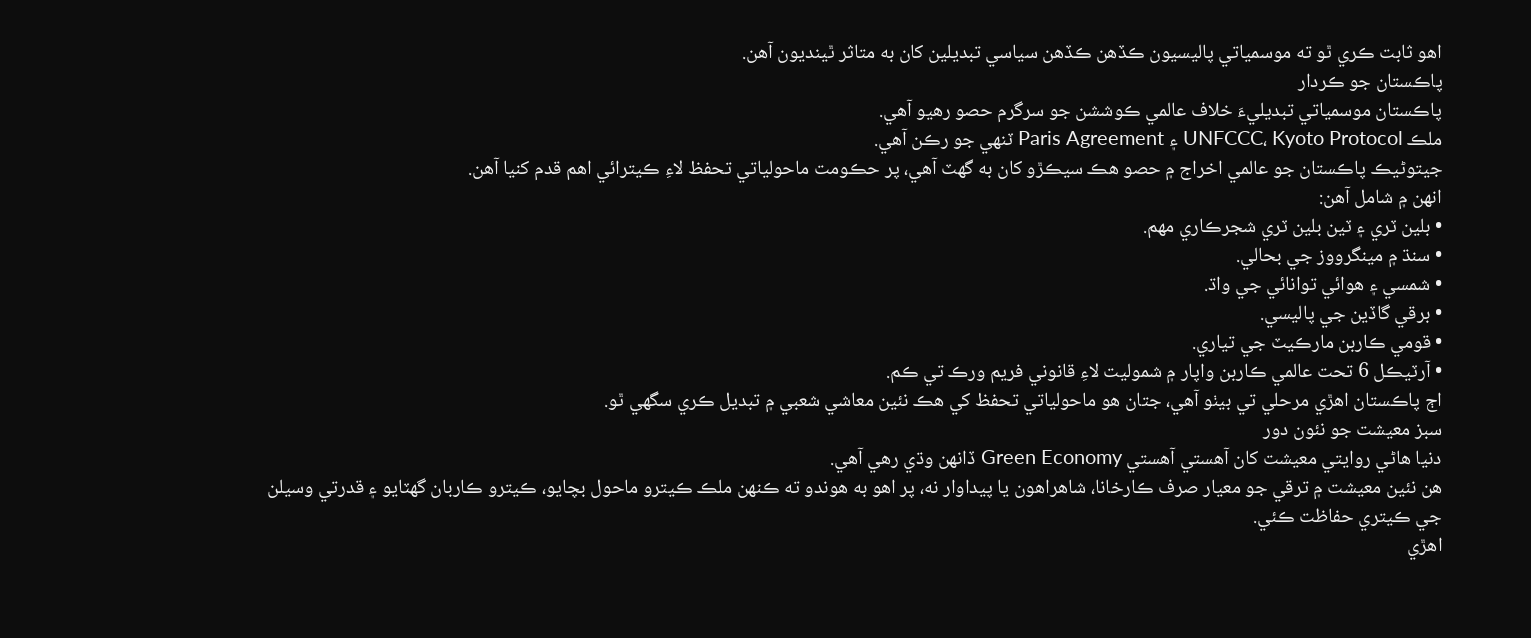اهو ثابت ڪري ٿو ته موسمياتي پاليسيون ڪڏهن ڪڏهن سياسي تبديلين کان به متاثر ٿينديون آهن.
پاڪستان جو ڪردار
پاڪستان موسمياتي تبديليءَ خلاف عالمي ڪوششن جو سرگرم حصو رهيو آهي.
ملڪ UNFCCC، Kyoto Protocol ۽ Paris Agreement ٽنهي جو رڪن آهي.
جيتوڻيڪ پاڪستان جو عالمي اخراج ۾ حصو هڪ سيڪڙو کان به گهٽ آهي، پر حڪومت ماحولياتي تحفظ لاءِ ڪيترائي اهم قدم کنيا آهن.
انهن ۾ شامل آهن:
• بلين ٽري ۽ ٽين بلين ٽري شجرڪاري مهم.
• سنڌ ۾ مينگرووز جي بحالي.
• شمسي ۽ هوائي توانائي جي واڌ.
• برقي گاڏين جي پاليسي.
• قومي ڪاربن مارڪيٽ جي تياري.
• آرٽيڪل 6 تحت عالمي ڪاربن واپار ۾ شموليت لاءِ قانوني فريم ورڪ تي ڪم.
اڄ پاڪستان اهڙي مرحلي تي بيٺو آهي، جتان هو ماحولياتي تحفظ کي هڪ نئين معاشي شعبي ۾ تبديل ڪري سگهي ٿو.
سبز معيشت جو نئون دور
دنيا هاڻي روايتي معيشت کان آهستي آهستي Green Economy ڏانهن وڌي رهي آهي.
هن نئين معيشت ۾ ترقي جو معيار صرف ڪارخانا، شاهراهون يا پيداوار نه، پر اهو به هوندو ته ڪنهن ملڪ ڪيترو ماحول بچايو، ڪيترو ڪاربان گهٽايو ۽ قدرتي وسيلن جي ڪيتري حفاظت ڪئي.
اهڙي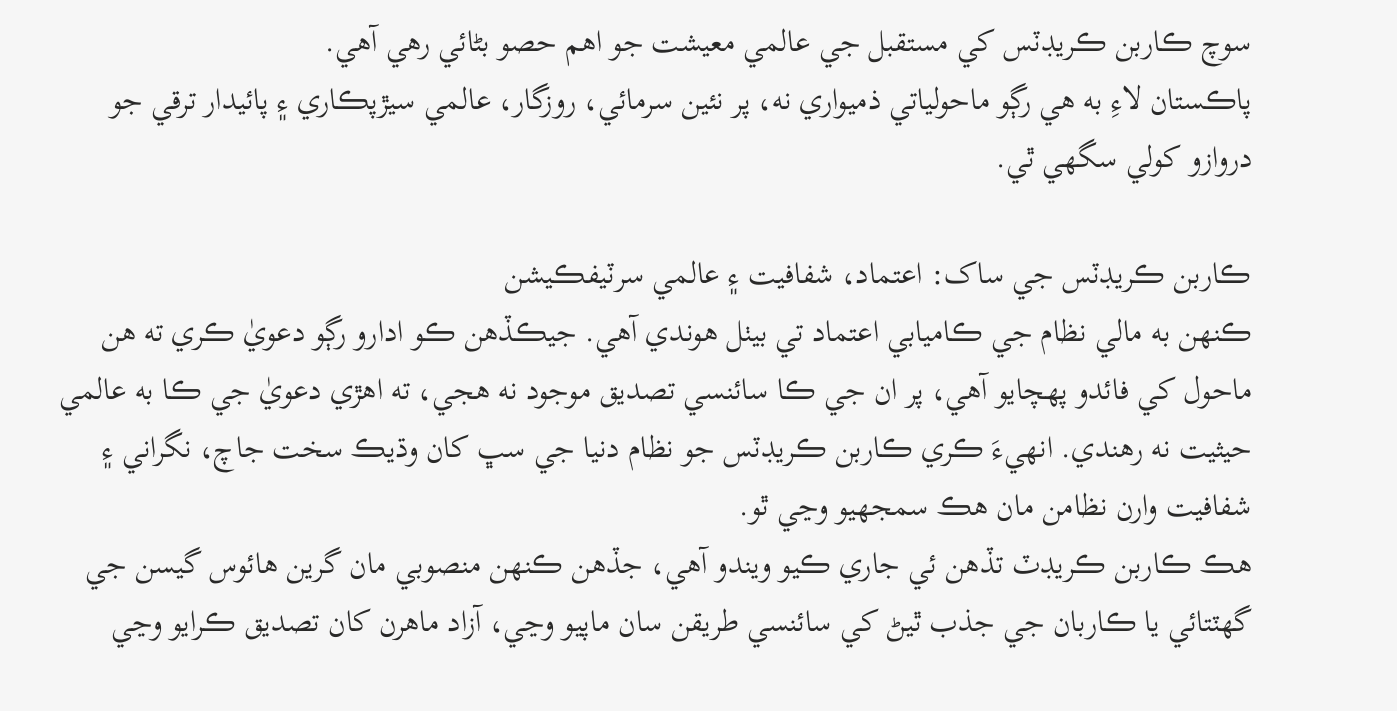سوچ ڪاربن ڪريڊٽس کي مستقبل جي عالمي معيشت جو اهم حصو بڻائي رهي آهي.
پاڪستان لاءِ به هي رڳو ماحولياتي ذميواري نه، پر نئين سرمائي، روزگار، عالمي سيڙپڪاري ۽ پائيدار ترقي جو دروازو کولي سگهي ٿي.

ڪاربن ڪريڊٽس جي ساک: اعتماد، شفافيت ۽ عالمي سرٽيفڪيشن
ڪنهن به مالي نظام جي ڪاميابي اعتماد تي بيٺل هوندي آهي. جيڪڏهن ڪو ادارو رڳو دعويٰ ڪري ته هن ماحول کي فائدو پهچايو آهي، پر ان جي ڪا سائنسي تصديق موجود نه هجي، ته اهڙي دعويٰ جي ڪا به عالمي حيثيت نه رهندي. انهيءَ ڪري ڪاربن ڪريڊٽس جو نظام دنيا جي سڀ کان وڌيڪ سخت جاچ، نگراني ۽ شفافيت وارن نظامن مان هڪ سمجهيو وڃي ٿو.
هڪ ڪاربن ڪريڊٽ تڏهن ئي جاري ڪيو ويندو آهي، جڏهن ڪنهن منصوبي مان گرين هائوس گيسن جي گهٽتائي يا ڪاربان جي جذب ٿيڻ کي سائنسي طريقن سان ماپيو وڃي، آزاد ماهرن کان تصديق ڪرايو وڃي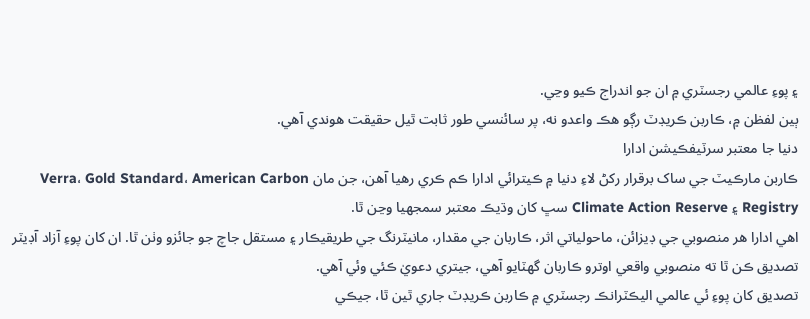۽ پوءِ عالمي رجسٽري ۾ ان جو اندراج ڪيو وڃي.
ٻين لفظن ۾، ڪاربن ڪريڊٽ رڳو هڪ واعدو نه، پر سائنسي طور ثابت ٿيل حقيقت هوندي آهي.
دنيا جا معتبر سرٽيفڪيشن ادارا
ڪاربن مارڪيٽ جي ساک برقرار رکڻ لاءِ دنيا ۾ ڪيترائي ادارا ڪم ڪري رهيا آهن، جن مان Verra، Gold Standard، American Carbon Registry ۽ Climate Action Reserve سڀ کان وڌيڪ معتبر سمجهيا وڃن ٿا.
اهي ادارا هر منصوبي جي ڊيزائن، ماحولياتي اثر، ڪاربان جي مقدار، مانيٽرنگ جي طريقيڪار ۽ مستقل جاچ جو جائزو وٺن ٿا. ان کان پوءِ آزاد آڊيٽر تصديق ڪن ٿا ته منصوبي واقعي اوترو ڪاربان گهٽايو آهي، جيتري دعويٰ ڪئي وئي آهي.
تصديق کان پوءِ ئي عالمي اليڪٽرانڪ رجسٽري ۾ ڪاربن ڪريڊٽ جاري ٿين ٿا، جيڪي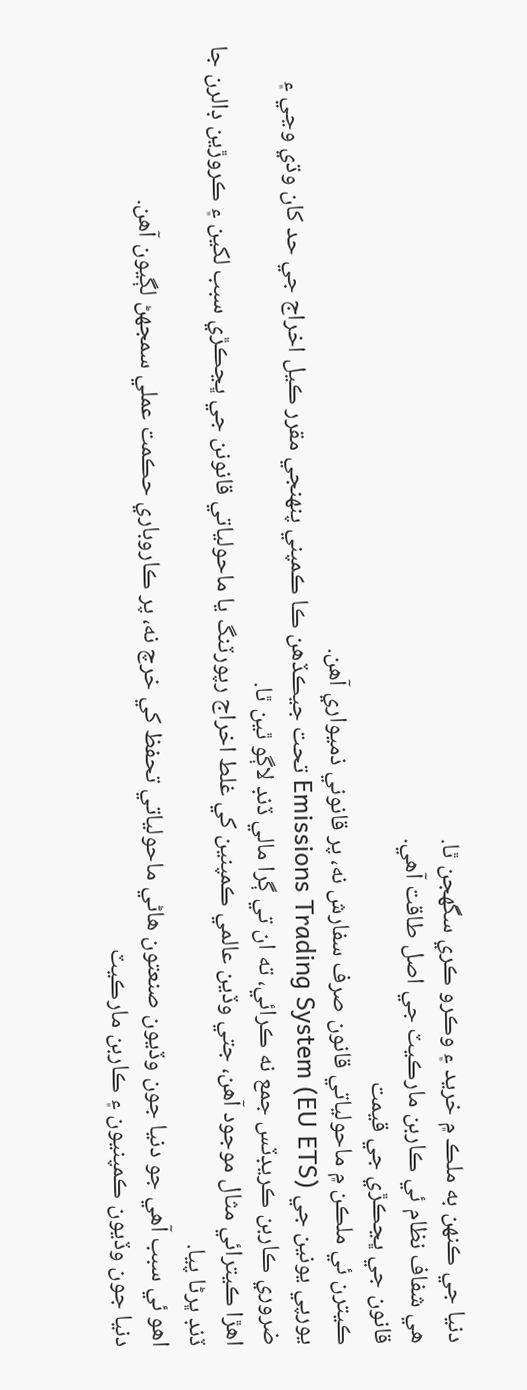دنيا جي ڪنهن به ملڪ ۾ خريد ۽ وڪرو ڪري سگهجن ٿا.
هي شفاف نظام ئي ڪاربن مارڪيٽ جي اصل طاقت آهي.
قانون جي ڀڃڪڙي جي قيمت
ڪيترن ئي ملڪن ۾ ماحولياتي قانون صرف سفارش نه، پر قانوني ذميواري آهن.
يورپي يونين جي Emissions Trading System (EU ETS) تحت جيڪڏهن ڪا ڪمپني پنهنجي مقرر ڪيل اخراج جي حد کان وڌي وڃي ۽ ضروري ڪاربن ڪريڊٽس جمع نه ڪرائي، ته ان تي ڳرا مالي ڏنڊ لاڳو ٿين ٿا.
اهڙا ڪيترائي مثال موجود آهن، جتي وڏين عالمي ڪمپنين کي غلط اخراج رپورٽنگ يا ماحولياتي قانونن جي ڀڃڪڙي سبب لکين ۽ ڪروڙين ڊالرن جا ڏنڊ ڀرڻا پيا.
اهو ئي سبب آهي جو دنيا جون وڏيون صنعتون هاڻي ماحولياتي تحفظ کي خرچ نه، پر ڪاروباري حڪمت عملي سمجهڻ لڳيون آهن.
دنيا جون وڏيون ڪمپنيون ۽ ڪاربن مارڪيٽ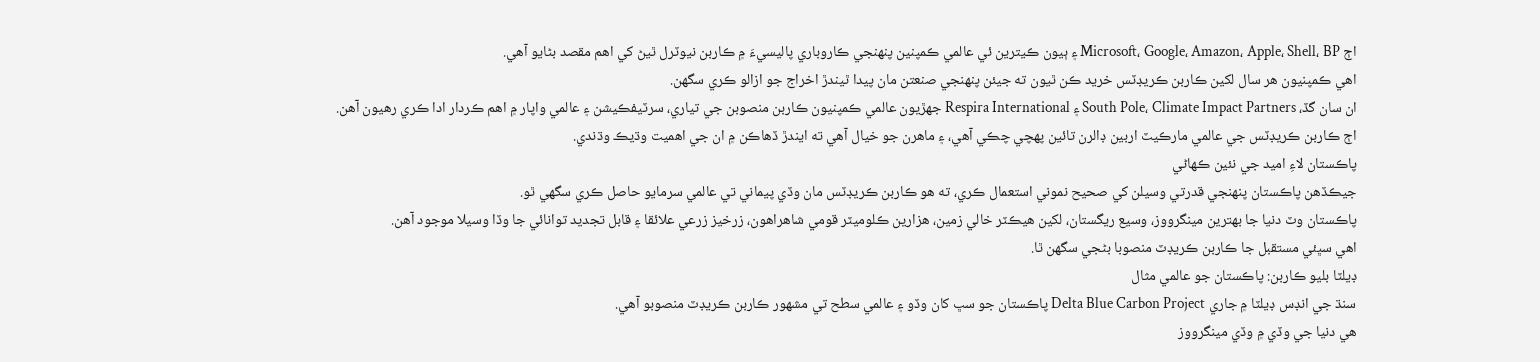اڄ Microsoft، Google، Amazon، Apple، Shell، BP ۽ ٻيون ڪيترين ئي عالمي ڪمپنين پنهنجي ڪاروباري پاليسيءَ ۾ ڪاربن نيوٽرل ٿيڻ کي اهم مقصد بڻايو آهي.
اهي ڪمپنيون هر سال لکين ڪاربن ڪريڊٽس خريد ڪن ٿيون ته جيئن پنهنجي صنعتن مان پيدا ٿيندڙ اخراج جو ازالو ڪري سگهن.
ان سان گڏ، South Pole، Climate Impact Partners ۽ Respira International جهڙيون عالمي ڪمپنيون ڪاربن منصوبن جي تياري، سرٽيفڪيشن ۽ عالمي واپار ۾ اهم ڪردار ادا ڪري رهيون آهن.
اڄ ڪاربن ڪريڊٽس جي عالمي مارڪيٽ اربين ڊالرن تائين پهچي چڪي آهي، ۽ ماهرن جو خيال آهي ته ايندڙ ڏهاڪن ۾ ان جي اهميت وڌيڪ وڌندي.
پاڪستان لاءِ اميد جي نئين ڪهاڻي
جيڪڏهن پاڪستان پنهنجي قدرتي وسيلن کي صحيح نموني استعمال ڪري، ته هو ڪاربن ڪريڊٽس مان وڏي پيماني تي عالمي سرمايو حاصل ڪري سگهي ٿو.
پاڪستان وٽ دنيا جا بهترين مينگرووز، وسيع ريگستان، لکين هيڪٽر خالي زمين، هزارين ڪلوميٽر قومي شاهراهون، زرخيز زرعي علائقا ۽ قابل تجديد توانائي جا وڏا وسيلا موجود آهن.
اهي سڀئي مستقبل جا ڪاربن ڪريڊٽ منصوبا بڻجي سگهن ٿا.
ڊيلٽا بليو ڪاربن: پاڪستان جو عالمي مثال
سنڌ جي انڊس ڊيلٽا ۾ جاري Delta Blue Carbon Project پاڪستان جو سڀ کان وڏو ۽ عالمي سطح تي مشهور ڪاربن ڪريڊٽ منصوبو آهي.
هي دنيا جي وڏي ۾ وڏي مينگرووز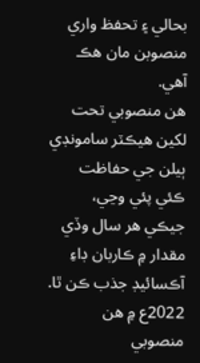بحالي ۽ تحفظ واري منصوبن مان هڪ آهي.
هن منصوبي تحت لکين هيڪٽر سامونڊي ٻيلن جي حفاظت ڪئي پئي وڃي، جيڪي هر سال وڏي مقدار ۾ ڪاربان ڊاءِ آڪسائيڊ جذب ڪن ٿا.
2022ع ۾ هن منصوبي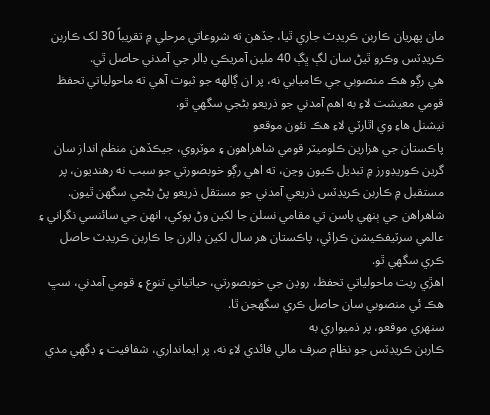مان پهريان ڪاربن ڪريڊٽ جاري ٿيا، جڏهن ته شروعاتي مرحلي ۾ تقريباً 30 لک ڪاربن ڪريڊٽس وڪرو ٿيڻ سان لڳ ڀڳ 40 ملين آمريڪي ڊالر جي آمدني حاصل ٿي.
هي رڳو هڪ منصوبي جي ڪاميابي نه، پر ان ڳالهه جو ثبوت آهي ته ماحولياتي تحفظ قومي معيشت لاءِ به اهم آمدني جو ذريعو بڻجي سگهي ٿو.
نيشنل هاءِ وي اٿارٽي لاءِ هڪ نئون موقعو
پاڪستان جي هزارين ڪلوميٽر قومي شاهراهون ۽ موٽروي، جيڪڏهن منظم انداز سان گرين ڪوريڊورز ۾ تبديل ڪيون وڃن، ته اهي رڳو خوبصورتي جو سبب نه رهنديون، پر مستقبل ۾ ڪاربن ڪريڊٽس ذريعي آمدني جو مستقل ذريعو پڻ بڻجي سگهن ٿيون.
شاهراهن جي ٻنهي پاسن تي مقامي نسلن جا لکين وڻ پوکي، انهن جي سائنسي نگراني ۽ عالمي سرٽيفڪيشن ڪرائي، پاڪستان هر سال لکين ڊالرن جا ڪاربن ڪريڊٽ حاصل ڪري سگهي ٿو.
اهڙي ريت ماحولياتي تحفظ، روڊن جي خوبصورتي، حياتياتي تنوع ۽ قومي آمدني، سڀ هڪ ئي منصوبي سان حاصل ڪري سگهجن ٿا.
سنهري موقعو، پر ذميواري به
ڪاربن ڪريڊٽس جو نظام صرف مالي فائدي لاءِ نه، پر ايمانداري، شفافيت ۽ ڊگهي مدي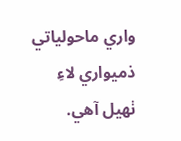واري ماحولياتي ذميواري لاءِ ٺهيل آهي.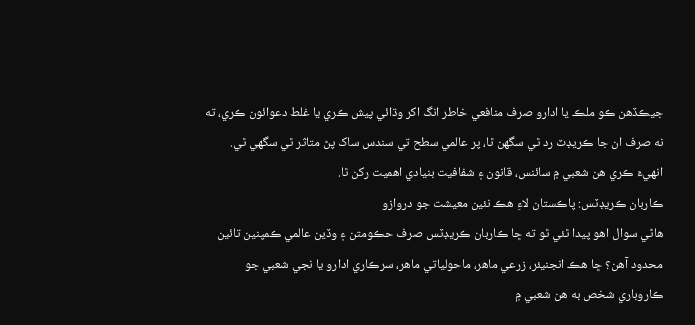جيڪڏهن ڪو ملڪ يا ادارو صرف منافعي خاطر انگ اکر وڌائي پيش ڪري يا غلط دعوائون ڪري، ته نه صرف ان جا ڪريڊٽ رد ٿي سگهن ٿا، پر عالمي سطح تي سندس ساک پڻ متاثر ٿي سگهي ٿي.
انهيءَ ڪري هن شعبي ۾ سائنس، قانون ۽ شفافيت بنيادي اهميت رکن ٿا.
ڪاربان ڪريڊٽس: پاڪستان لاءِ هڪ نئين معيشت جو دروازو
هاڻي سوال اهو پيدا ٿئي ٿو ته ڇا ڪاربان ڪريڊٽس صرف حڪومتن ۽ وڏين عالمي ڪمپنين تائين محدود آهن؟ ڇا هڪ انجنيئر، زرعي ماهر، ماحولياتي ماهر، سرڪاري ادارو يا نجي شعبي جو ڪاروباري شخص به هن شعبي ۾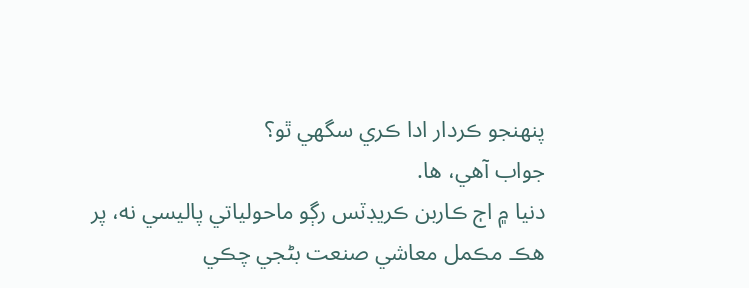پنهنجو ڪردار ادا ڪري سگهي ٿو؟
جواب آهي، ها.
دنيا ۾ اڄ ڪاربن ڪريڊٽس رڳو ماحولياتي پاليسي نه، پر هڪ مڪمل معاشي صنعت بڻجي چڪي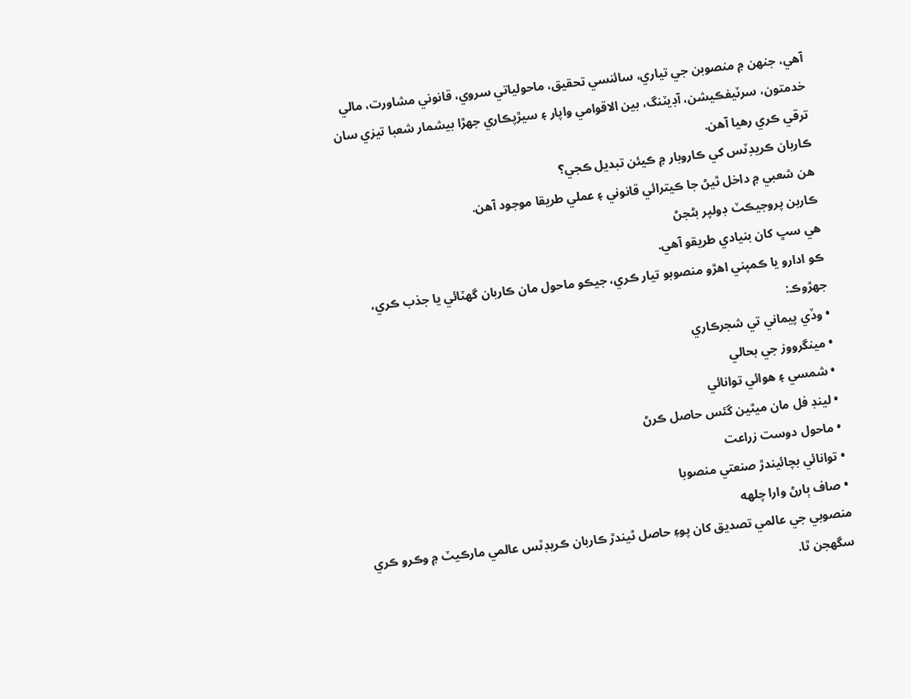آهي، جنهن ۾ منصوبن جي تياري، سائنسي تحقيق، ماحولياتي سروي، قانوني مشاورت، مالي خدمتون، سرٽيفڪيشن، آڊيٽنگ، بين الاقوامي واپار ۽ سيڙپڪاري جهڙا بيشمار شعبا تيزي سان ترقي ڪري رهيا آهن.
ڪاربان ڪريڊٽس کي ڪاروبار ۾ ڪيئن تبديل ڪجي؟
هن شعبي ۾ داخل ٿيڻ جا ڪيترائي قانوني ۽ عملي طريقا موجود آهن.
ڪاربن پروجيڪٽ ڊولپر بڻجڻ
هي سڀ کان بنيادي طريقو آهي.
ڪو ادارو يا ڪمپني اهڙو منصوبو تيار ڪري، جيڪو ماحول مان ڪاربان گهٽائي يا جذب ڪري، جهڙوڪ:
• وڏي پيماني تي شجرڪاري
• مينگرووز جي بحالي
• شمسي ۽ هوائي توانائي
• لينڊ فل مان ميٿين گئس حاصل ڪرڻ
• ماحول دوست زراعت
• توانائي بچائيندڙ صنعتي منصوبا
• صاف ٻارڻ وارا چلهه
منصوبي جي عالمي تصديق کان پوءِ حاصل ٿيندڙ ڪاربان ڪريڊٽس عالمي مارڪيٽ ۾ وڪرو ڪري سگهجن ٿا.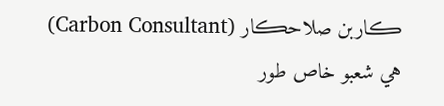ڪاربن صلاحڪار (Carbon Consultant)
هي شعبو خاص طور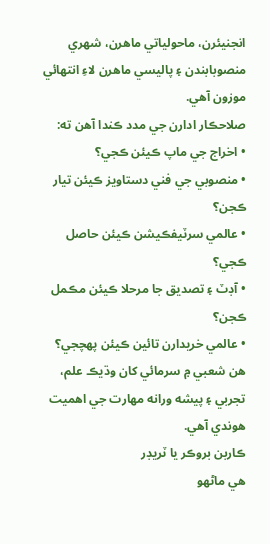انجنيئرن، ماحولياتي ماهرن، شهري منصوبابندن ۽ پاليسي ماهرن لاءِ انتهائي موزون آهي.
صلاحڪار ادارن جي مدد ڪندا آهن ته:
• اخراج جي ماپ ڪيئن ڪجي؟
• منصوبي جي فني دستاويز ڪيئن تيار ڪجن؟
• عالمي سرٽيفڪيشن ڪيئن حاصل ڪجي؟
• آڊٽ ۽ تصديق جا مرحلا ڪيئن مڪمل ڪجن؟
• عالمي خريدارن تائين ڪيئن پهچجي؟
هن شعبي ۾ سرمائي کان وڌيڪ علم، تجربي ۽ پيشه ورانه مهارت جي اهميت هوندي آهي.
ڪاربن بروڪر يا ٽريڊر
هي ماڻهو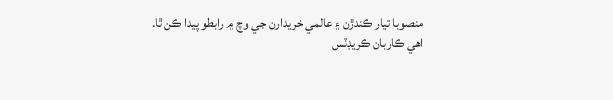منصوبا تيار ڪندڙن ۽ عالمي خريدارن جي وچ ۾ رابطو پيدا ڪن ٿا.
اهي ڪاربان ڪريڊٽس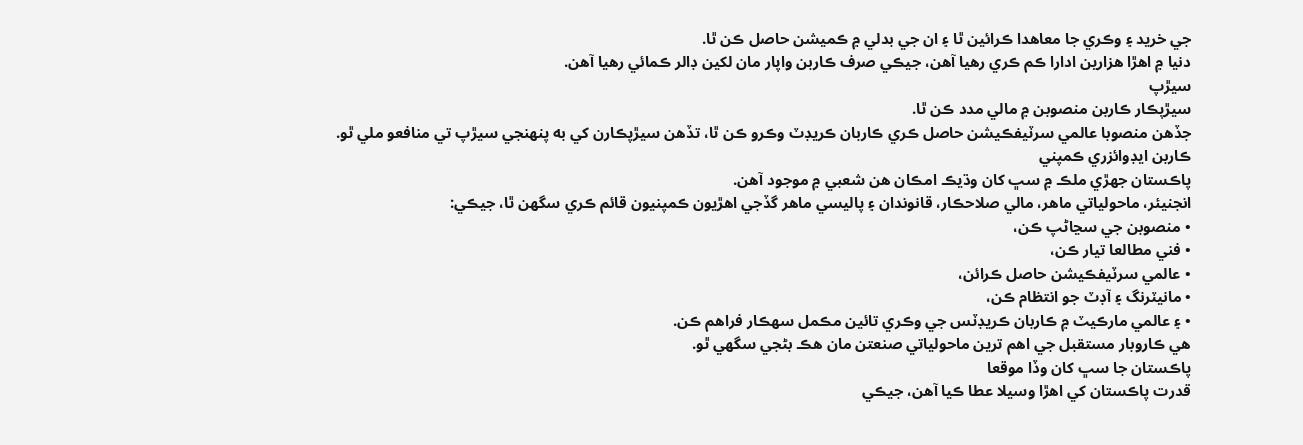جي خريد ۽ وڪري جا معاهدا ڪرائين ٿا ۽ ان جي بدلي ۾ ڪميشن حاصل ڪن ٿا.
دنيا ۾ اهڙا هزارين ادارا ڪم ڪري رهيا آهن، جيڪي صرف ڪاربن واپار مان لکين ڊالر ڪمائي رهيا آهن.
سيڙپ
سيڙپڪار ڪاربن منصوبن ۾ مالي مدد ڪن ٿا.
جڏهن منصوبا عالمي سرٽيفڪيشن حاصل ڪري ڪاربان ڪريڊٽ وڪرو ڪن ٿا، تڏهن سيڙپڪارن کي به پنهنجي سيڙپ تي منافعو ملي ٿو.
ڪاربن ايڊوائزري ڪمپني
پاڪستان جهڙي ملڪ ۾ سڀ کان وڌيڪ امڪان هن شعبي ۾ موجود آهن.
انجنيئر، ماحولياتي ماهر، مالي صلاحڪار، قانوندان ۽ پاليسي ماهر گڏجي اهڙيون ڪمپنيون قائم ڪري سگهن ٿا، جيڪي:
• منصوبن جي سڃاڻپ ڪن،
• فني مطالعا تيار ڪن،
• عالمي سرٽيفڪيشن حاصل ڪرائن،
• مانيٽرنگ ۽ آڊٽ جو انتظام ڪن،
• ۽ عالمي مارڪيٽ ۾ ڪاربان ڪريڊٽس جي وڪري تائين مڪمل سهڪار فراهم ڪن.
هي ڪاروبار مستقبل جي اهم ترين ماحولياتي صنعتن مان هڪ بڻجي سگهي ٿو.
پاڪستان جا سڀ کان وڏا موقعا
قدرت پاڪستان کي اهڙا وسيلا عطا ڪيا آهن، جيڪي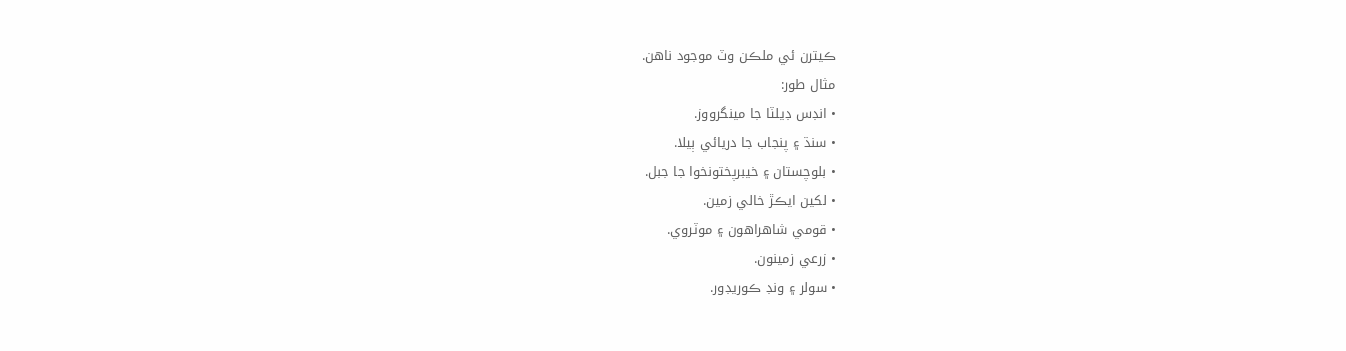ڪيترن ئي ملڪن وٽ موجود ناهن.
مثال طور:
• انڊس ڊيلٽا جا مينگرووز.
• سنڌ ۽ پنجاب جا دريائي ٻيلا.
• بلوچستان ۽ خيبرپختونخوا جا جبل.
• لکين ايڪڙ خالي زمين.
• قومي شاهراهون ۽ موٽروي.
• زرعي زمينون.
• سولر ۽ ونڊ ڪوريڊور.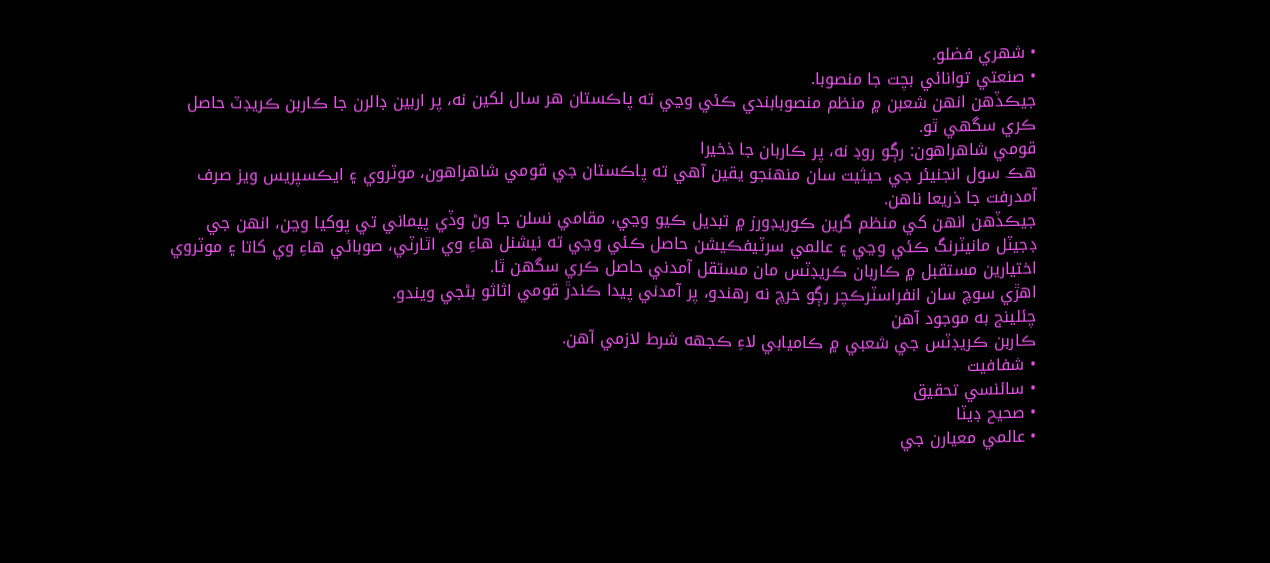• شهري فضلو.
• صنعتي توانائي بچت جا منصوبا.
جيڪڏهن انهن شعبن ۾ منظم منصوبابندي ڪئي وڃي ته پاڪستان هر سال لکين نه، پر اربين ڊالرن جا ڪاربن ڪريڊٽ حاصل ڪري سگهي ٿو.
قومي شاهراهون: رڳو روڊ نه، پر ڪاربان جا ذخيرا
هڪ سول انجنيئر جي حيثيت سان منهنجو يقين آهي ته پاڪستان جي قومي شاهراهون، موٽروي ۽ ايڪسپريس ويز صرف آمدرفت جا ذريعا ناهن.
جيڪڏهن انهن کي منظم گرين ڪوريڊورز ۾ تبديل ڪيو وڃي، مقامي نسلن جا وڻ وڏي پيماني تي پوکيا وڃن، انهن جي ڊجيٽل مانيٽرنگ ڪئي وڃي ۽ عالمي سرٽيفڪيشن حاصل ڪئي وڃي ته نيشنل هاءِ وي اٿارٽي، صوبائي هاءِ وي کاتا ۽ موٽروي اختيارين مستقبل ۾ ڪاربان ڪريڊٽس مان مستقل آمدني حاصل ڪري سگهن ٿا.
اهڙي سوچ سان انفراسٽرڪچر رڳو خرچ نه رهندو، پر آمدني پيدا ڪندڙ قومي اثاثو بڻجي ويندو.
چئلينج به موجود آهن
ڪاربن ڪريڊٽس جي شعبي ۾ ڪاميابي لاءِ ڪجهه شرط لازمي آهن.
• شفافيت
• سائنسي تحقيق
• صحيح ڊيٽا
• عالمي معيارن جي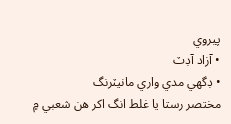پيروي
• آزاد آڊٽ
• ڊگهي مدي واري مانيٽرنگ
مختصر رستا يا غلط انگ اکر هن شعبي ۾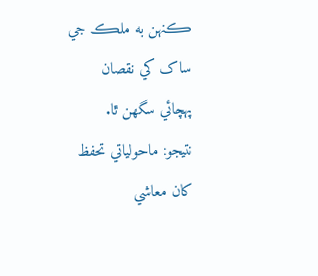ڪنهن به ملڪ جي ساک کي نقصان پهچائي سگهن ٿا.
نتيجو: ماحولياتي تحفظ کان معاشي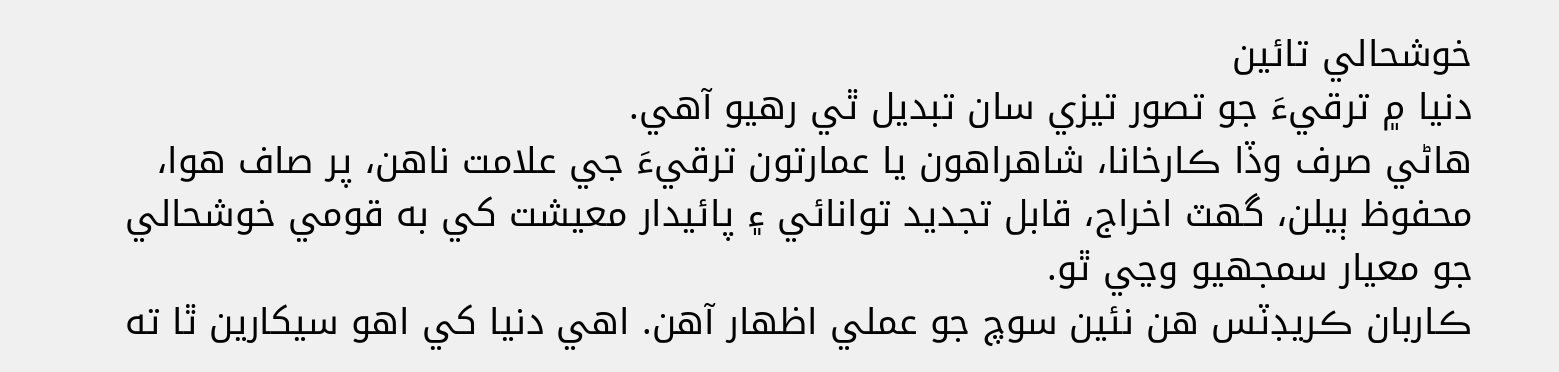خوشحالي تائين
دنيا ۾ ترقيءَ جو تصور تيزي سان تبديل ٿي رهيو آهي.
هاڻي صرف وڏا ڪارخانا، شاهراهون يا عمارتون ترقيءَ جي علامت ناهن، پر صاف هوا، محفوظ ٻيلن، گهٽ اخراج، قابل تجديد توانائي ۽ پائيدار معيشت کي به قومي خوشحالي جو معيار سمجهيو وڃي ٿو.
ڪاربان ڪريڊٽس هن نئين سوچ جو عملي اظهار آهن. اهي دنيا کي اهو سيکارين ٿا ته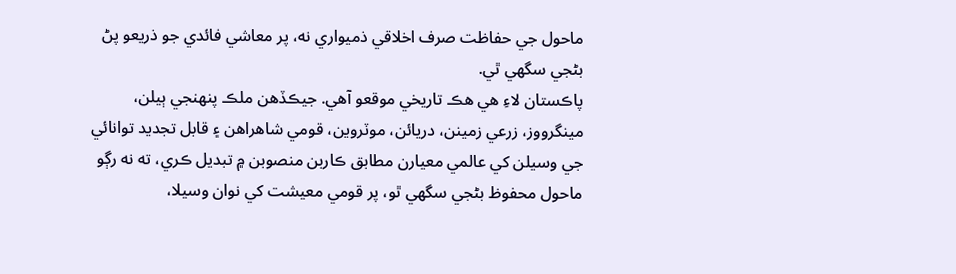ماحول جي حفاظت صرف اخلاقي ذميواري نه، پر معاشي فائدي جو ذريعو پڻ بڻجي سگهي ٿي.
پاڪستان لاءِ هي هڪ تاريخي موقعو آهي. جيڪڏهن ملڪ پنهنجي ٻيلن، مينگرووز، زرعي زمينن، دريائن، موٽروين، قومي شاهراهن ۽ قابل تجديد توانائي جي وسيلن کي عالمي معيارن مطابق ڪاربن منصوبن ۾ تبديل ڪري، ته نه رڳو ماحول محفوظ بڻجي سگهي ٿو، پر قومي معيشت کي نوان وسيلا،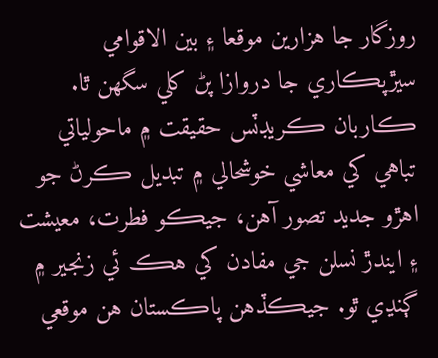روزگار جا هزارين موقعا ۽ بين الاقوامي سيڙپڪاري جا دروازا پڻ کلي سگهن ٿا.
ڪاربان ڪريڊٽس حقيقت ۾ ماحولياتي تباهي کي معاشي خوشحالي ۾ تبديل ڪرڻ جو اهڙو جديد تصور آهن، جيڪو فطرت، معيشت ۽ ايندڙ نسلن جي مفادن کي هڪ ئي زنجير ۾ ڳنڍي ٿو. جيڪڏهن پاڪستان هن موقعي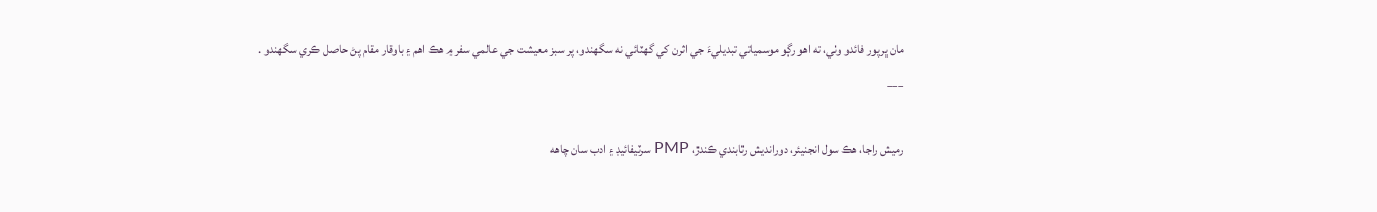مان ڀرپور فائدو وٺي، ته اهو رڳو موسمياتي تبديليءَ جي اثرن کي گهٽائي نه سگهندو، پر سبز معيشت جي عالمي سفر ۾ هڪ اهم ۽ باوقار مقام پڻ حاصل ڪري سگهندو .
___

رميش راجا، هڪ سول انجنيئر، دورانديش رٿابندي ڪندڙ، PMP سرٽيفائيڊ ۽ ادب سان چاهه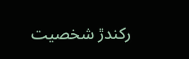رکندڙ شخصيت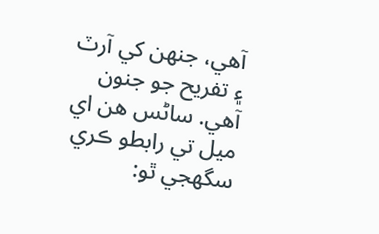آهي، جنهن کي آرٽ ۽ تفريح جو جنون آهي. ساڻس هن اي ميل تي رابطو ڪري سگهجي ٿو: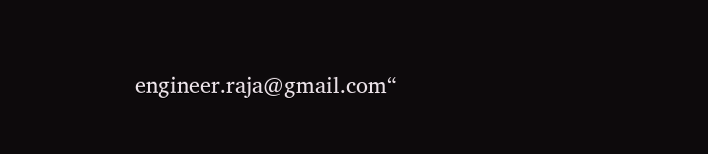engineer.raja@gmail.com“